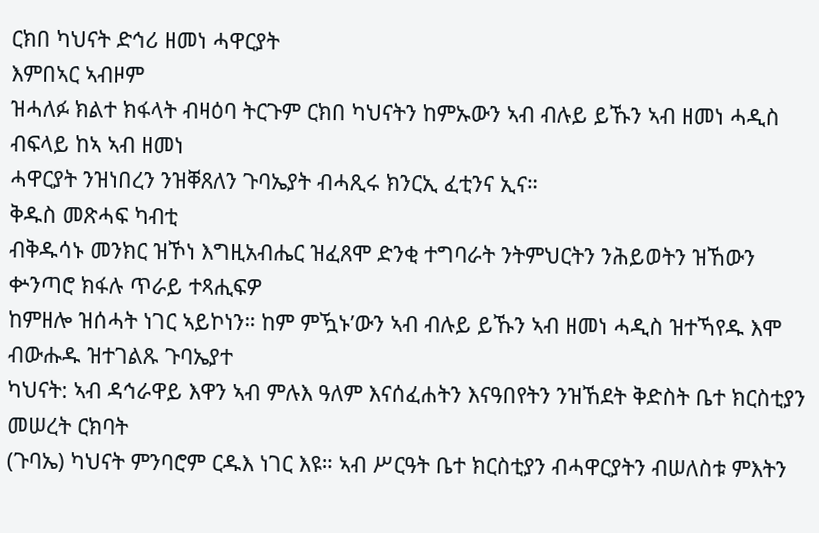ርክበ ካህናት ድኅሪ ዘመነ ሓዋርያት
እምበኣር ኣብዞም
ዝሓለፉ ክልተ ክፋላት ብዛዕባ ትርጉም ርክበ ካህናትን ከምኡውን ኣብ ብሉይ ይኹን ኣብ ዘመነ ሓዲስ ብፍላይ ከኣ ኣብ ዘመነ
ሓዋርያት ንዝነበረን ንዝቐጸለን ጉባኤያት ብሓጺሩ ክንርኢ ፈቲንና ኢና።
ቅዱስ መጽሓፍ ካብቲ
ብቅዱሳኑ መንክር ዝኾነ እግዚአብሔር ዝፈጸሞ ድንቂ ተግባራት ንትምህርትን ንሕይወትን ዝኸውን ቍንጣሮ ክፋሉ ጥራይ ተጻሒፍዎ
ከምዘሎ ዝሰሓት ነገር ኣይኮነን። ከም ምዃኑ’ውን ኣብ ብሉይ ይኹን ኣብ ዘመነ ሓዲስ ዝተኻየዱ እሞ ብውሑዱ ዝተገልጹ ጉባኤያተ
ካህናት: ኣብ ዳኅራዋይ እዋን ኣብ ምሉእ ዓለም እናሰፈሐትን እናዓበየትን ንዝኸደት ቅድስት ቤተ ክርስቲያን መሠረት ርክባት
(ጉባኤ) ካህናት ምንባሮም ርዱእ ነገር እዩ። ኣብ ሥርዓት ቤተ ክርስቲያን ብሓዋርያትን ብሠለስቱ ምእትን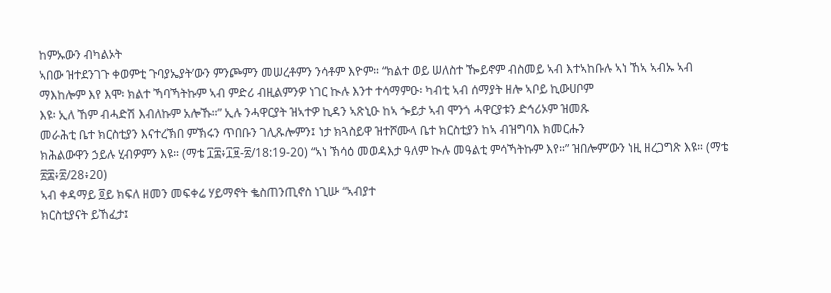ከምኡውን ብካልኦት
ኣበው ዝተደንገጉ ቀወምቲ ጉባያኤያት’ውን ምንጮምን መሠረቶምን ንሳቶም እዮም። “ክልተ ወይ ሠለስተ ዀይኖም ብስመይ ኣብ እተኣከቡሉ ኣነ ኸኣ ኣብኡ ኣብ
ማእከሎም እየ እሞ፡ ክልተ ኻባኻትኩም ኣብ ምድሪ ብዚልምንዎ ነገር ኲሉ እንተ ተሳማምዑ፡ ካብቲ ኣብ ሰማያት ዘሎ ኣቦይ ኪውሀቦም
እዩ፡ ኢለ ኸም ብሓድሽ እብለኩም አሎኹ።” ኢሉ ንሓዋርያት ዝኣተዎ ኪዳን ኣጽኒዑ ከኣ ጐይታ ኣብ ሞንጎ ሓዋርያቱን ድኅሪኦም ዝመጹ
መራሕቲ ቤተ ክርስቲያን እናተረኽበ ምኽሩን ጥበቡን ገሊጹሎምን፤ ነታ ክጓስይዋ ዝተሾሙላ ቤተ ክርስቲያን ከኣ ብዝግባእ ክመርሑን
ክሕልውዋን ኃይሉ ሂብዎምን እዩ። (ማቴ ፲፰፥፲፱-፳/18:19-20) “ኣነ ኽሳዕ መወዳእታ ዓለም ኲሉ መዓልቲ ምሳኻትኩም እየ።” ዝበሎም’ውን ነዚ ዘረጋግጽ እዩ። (ማቴ ፳፰፥፳/28፥20)
ኣብ ቀዳማይ ፬ይ ክፍለ ዘመን መፍቀሬ ሃይማኖት ቈስጠንጢኖስ ነጊሡ “ኣብያተ
ክርስቲያናት ይኸፈታ፤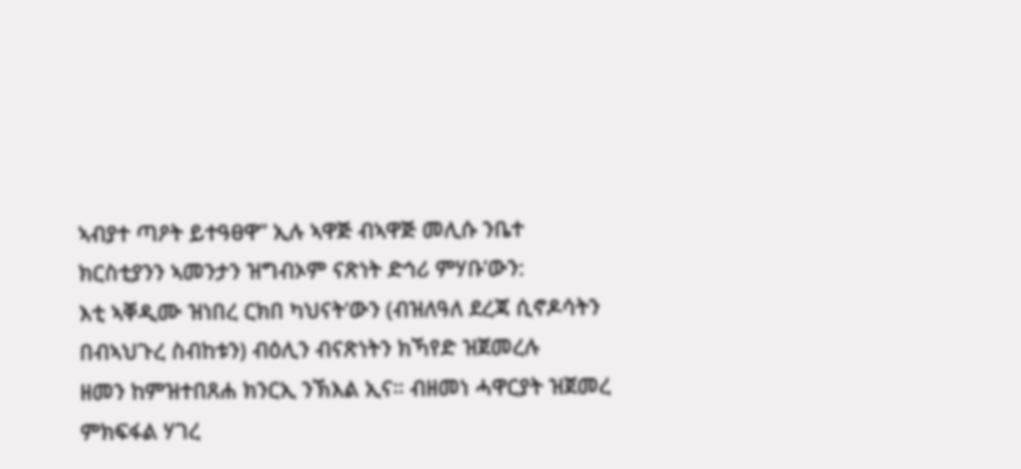ኣብያተ ጣዖት ይተዓፀዋ” ኢሉ ኣዋጅ ብኣዋጅ መሊሱ ንቤተ ክርስቲያንን ኣመንታን ዝግብኦም ናጽነት ድኅሪ ምሃቡ’ውን:
እቲ ኣቐዲሙ ዝነበረ ርክበ ካህናት’ውን (ብዝለዓለ ደረጃ ሲኖዶሳትን በብኣህጉረ ስብከቱን) ብዕሊን ብናጽነትን ክኻየድ ዝጀመረሉ
ዘመን ከምዝተበጸሐ ክንርኢ ንኽእል ኢና። ብዘመነ ሓዋርያት ዝጀመረ ምክፍፋል ሃገረ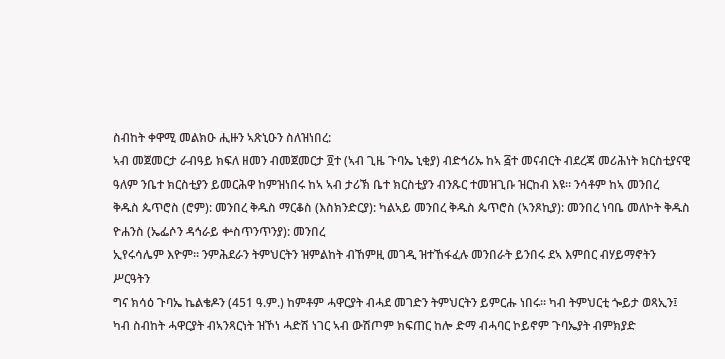ስብከት ቀዋሚ መልክዑ ሒዙን ኣጽኒዑን ስለዝነበረ:
ኣብ መጀመርታ ራብዓይ ክፍለ ዘመን ብመጀመርታ ፬ተ (ኣብ ጊዜ ጉባኤ ኒቂያ) ብድኅሪኡ ከኣ ፭ተ መናብርት ብደረጃ መሪሕነት ክርስቲያናዊ
ዓለም ንቤተ ክርስቲያን ይመርሕዋ ከምዝነበሩ ከኣ ኣብ ታሪኽ ቤተ ክርስቲያን ብንጹር ተመዝጊቡ ዝርከብ እዩ። ንሳቶም ከኣ መንበረ
ቅዱስ ጴጥሮስ (ሮም): መንበረ ቅዱስ ማርቆስ (እስክንድርያ): ካልኣይ መንበረ ቅዱስ ጴጥሮስ (ኣንጾኪያ): መንበረ ነባቤ መለኮት ቅዱስ ዮሐንስ (ኤፌሶን ዳኅራይ ቍስጥንጥንያ): መንበረ
ኢየሩሳሌም እዮም። ንምሕደራን ትምህርትን ዝምልከት ብኸምዚ መገዲ ዝተኸፋፈሉ መንበራት ይንበሩ ደኣ እምበር ብሃይማኖትን ሥርዓትን
ግና ክሳዕ ጉባኤ ኬልቄዶን (451 ዓ.ም.) ከምቶም ሓዋርያት ብሓደ መገድን ትምህርትን ይምርሑ ነበሩ። ካብ ትምህርቲ ጐይታ ወጻኢን፤
ካብ ስብከት ሓዋርያት ብኣንጻርነት ዝኾነ ሓድሽ ነገር ኣብ ውሽጦም ክፍጠር ከሎ ድማ ብሓባር ኮይኖም ጉባኤያት ብምክያድ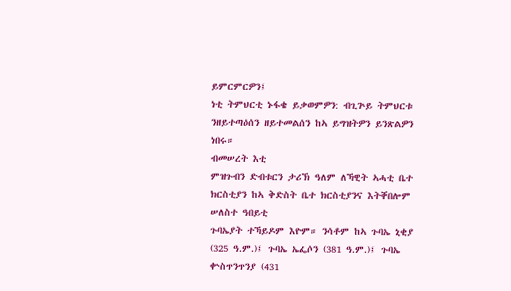ይምርምርዎን፤
ነቲ ትምህርቲ ኑፋቄ ይቃወምዎን: ብጊጕይ ትምህርቱ ንዘይተጣዕሰን ዘይተመልሰን ከኣ ይግዝትዎን ይንጽልዎን ነበሩ።
ብመሠረት እቲ
ምዝጉብን ድብቱርን ታሪኽ ዓለም ለኻዊት ኣሓቲ ቤተ ክርስቲያን ከኣ ቅድስት ቤተ ክርስቲያንና እትቐበሎም ሠለስተ ዓበይቲ
ጉባኤያት ተኻይዶም እዮም። ንሳቶም ከኣ ጉባኤ ኒቂያ (325 ዓ.ም.)፤ ጉባኤ ኤፌሶን (381 ዓ.ም.)፤ ጉባኤ ቍስጥንጥንያ (431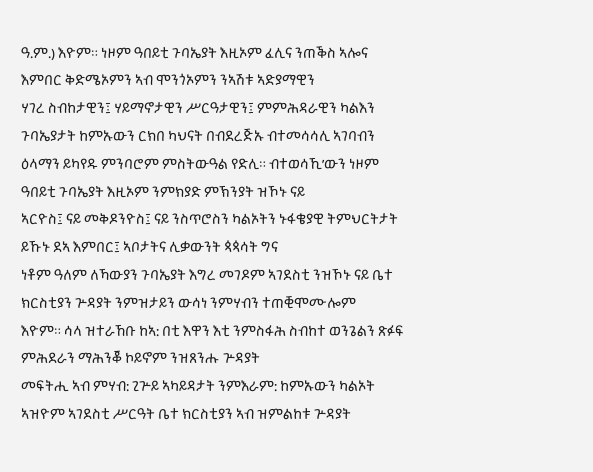ዓ.ም.) እዮም። ነዞም ዓበይቲ ጉባኤያት እዚኦም ፈሊና ንጠቕስ ኣሎና እምበር ቅድሜኦምን ኣብ ሞንጎኦምን ንኣሽቱ ኣድያማዊን
ሃገረ ስብከታዊን፤ ሃይማኖታዊን ሥርዓታዊን፤ ምምሕዳራዊን ካልእን ጉባኤያታት ከምኡውን ርክበ ካህናት በብደረጅኡ ብተመሳሳሊ ኣገባብን
ዕላማን ይካየዱ ምንባሮም ምስትውዓል የድሊ። ብተወሳኺ’ውን ነዞም ዓበይቲ ጉባኤያት እዚኦም ንምክያድ ምኽንያት ዝኾኑ ናይ
ኣርዮስ፤ ናይ መቅዶንዮስ፤ ናይ ንስጥሮስን ካልኦትን ኑፋቄያዊ ትምህርትታት ይኹኑ ደኣ እምበር፤ ኣቦታትና ሊቃውንት ጳጳሳት ግና
ነቶም ዓለም ለኻውያን ጉባኤያት እግረ መገዶም ኣገደስቲ ንዝኾኑ ናይ ቤተ ክርስቲያን ጕዳያት ንምዝታይን ውሳነ ንምሃብን ተጠቒሞሙሎም
እዮም። ሳላ ዝተራኸቡ ከኣ: በቲ እዋን እቲ ንምስፋሕ ስብከተ ወንጌልን ጽፉፍ ምሕደራን ማሕንቖ ኮይኖም ንዝጸንሑ ጕዳያት
መፍትሒ ኣብ ምሃብ: ጊጕይ ኣካይዳታት ንምእራም: ከምኡውን ካልኦት ኣዝዮም ኣገደስቲ ሥርዓት ቤተ ክርስቲያን ኣብ ዝምልከቱ ጕዳያት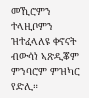መኺሮምን ተላዚቦምን ዝተፈላለዩ ቀኖናት ብውሳነ ኣጽዲቖም ምንባሮም ምዝካር የድሊ።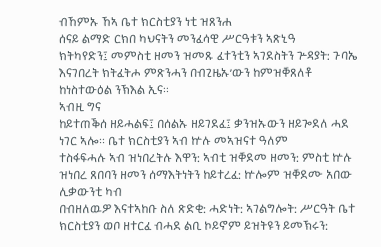ብኸምኡ ኸኣ ቤተ ክርስቲያን ነቲ ዝጸንሐ
ሰናይ ልማድ ርክበ ካህናትን መንፈሳዊ ሥርዓቱን ኣጽኒዓ
ክትካየድን፤ መምስቲ ዘመን ዝመጹ ፈተንቲን ኣገደስትን ጕዳያት: ጉባኤ እናገበረት ክትፈትሖ ምጽንሓን በብጊዜኡ’ውን ከምዝቐጸለቶ
ከነስተውዕል ንኽእል ኢና።
ኣብዚ ግና
ከይተጠቕሰ ዘይሓልፍ፤ በሰልኡ ዘይገደፈ፤ ቃንዝኡውን ዘይጐደለ ሓደ ነገር ኣሎ። ቤተ ክርስቲያን ኣብ ኵሉ መኣዝናተ ዓለም
ተስፋፍሓሉ ኣብ ዝነበረትሉ እዋን: ኣብቲ ዝቐደመ ዘመን: ምስቲ ኵሉ ዝነበረ ጸበባን ዘመን ሰማእትነትን ከይተረፈ: ኵሎም ዝቐደሙ አበው ሊቃውንቲ ካብ
በብዘለዉዎ እናተኣከቡ ስለ ጽድቂ: ሓድነት: ኣገልግሎት: ሥርዓት ቤተ ክርስቲያን ወቦ ዘተርፈ ብሓደ ልቢ ኮይኖም ይዝትዩን ይመኽሩን: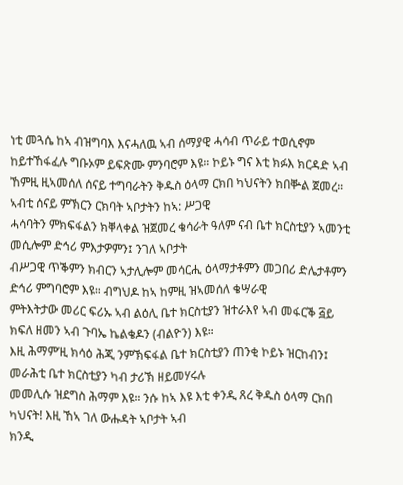ነቲ መጓሴ ከኣ ብዝግባእ እናሓለዉ ኣብ ሰማያዊ ሓሳብ ጥራይ ተወሲኖም ከይተኸፋፈሉ ግቡኦም ይፍጽሙ ምንባሮም እዩ። ኮይኑ ግና እቲ ክፉእ ክርዳድ ኣብ
ኸምዚ ዚኣመሰለ ሰናይ ተግባራትን ቅዱስ ዕላማ ርክበ ካህናትን ክበቝል ጀመረ። ኣብቲ ሰናይ ምኽርን ርክባት ኣቦታትን ከኣ: ሥጋዊ
ሓሳባትን ምክፍፋልን ክቐላቀል ዝጀመረ ቄሳራት ዓለም ናብ ቤተ ክርስቲያን ኣመንቲ መሲሎም ድኅሪ ምእታዎምን፤ ንገለ ኣቦታት
ብሥጋዊ ጥቕምን ክብርን ኣታሊሎም መሳርሒ ዕላማታቶምን መጋበሪ ድሌታቶምን ድኅሪ ምግባሮም እዩ። ብግህዶ ከኣ ከምዚ ዝኣመሰለ ቄሣራዊ
ምትእትታው መሪር ፍሪኡ ኣብ ልዕሊ ቤተ ክርስቲያን ዝተራእየ ኣብ መፋርቕ ፭ይ ክፍለ ዘመን ኣብ ጉባኤ ኬልቄዶን (ብልዮን) እዩ።
እዚ ሕማም’ዚ ክሳዕ ሕጂ ንምኽፍፋል ቤተ ክርስቲያን ጠንቂ ኮይኑ ዝርከብን፤ መራሕቲ ቤተ ክርስቲያን ካብ ታሪኽ ዘይመሃሩሉ
መመሊሱ ዝደግስ ሕማም እዩ። ንሱ ከኣ እዩ እቲ ቀንዲ ጸረ ቅዱስ ዕላማ ርክበ ካህናት! እዚ ኸኣ ገለ ውሑዳት ኣቦታት ኣብ
ክንዲ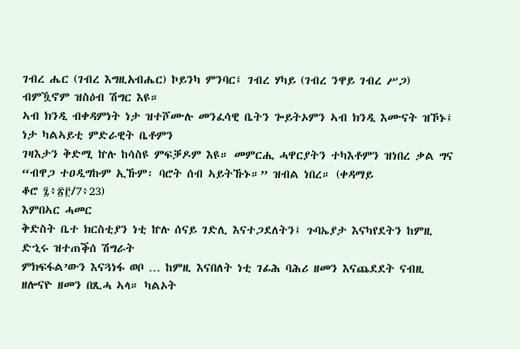ገብረ ሔር (ገብረ እግዚአብሔር) ኮይንካ ምንባር፤ ገብረ ሃካይ (ገብረ ንዋይ ገብረ ሥጋ) ብምዃኖም ዝስዕብ ሽግር እዩ።
ኣብ ክንዲ ብቀዳምነት ነታ ዝተሾሙሉ መንፈሳዊ ቤትን ጐይትኦምን ኣብ ክንዲ እሙናት ዝኾኑ፤ ነታ ካልኣይቲ ምድራዊት ቤቶምን
ገዛእታን ቅድሚ ኵሉ ከሳስዩ ምፍቓዶም እዩ። መምርሒ ሓዋርያትን ተካእቶምን ዝነበረ ቃል ግና “ብዋጋ ተዐዲግኩም ኢኹም፡ ባሮት ሰብ ኣይትኹኑ።” ዝብል ነበረ። (ቀዳማይ
ቆሮ ፯፥፳፫/7፥23)
እምበኣር ሓመር
ቅድስት ቤተ ክርስቲያን ነቲ ኵሉ ሰናይ ገድሊ እናተጋደለትን፤ ጉባኤያታ እናካየደትን ከምዚ ድኂሩ ዝተጠቕሰ ሽግራት
ምክፍፋል’ውን እናጓነፋ ወቦ … ከምዚ እናበለት ነቲ ገፊሕ ባሕሪ ዘመን እናጨደደት ናብዚ ዘሎናዮ ዘመን በጺሓ ኣላ። ካልኦት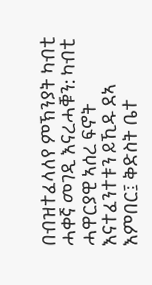በብዝተፈላለየ ምኽንያት ካብቲ ሓቀኛ መገዲ እናረሓቑን: ካብቲ ሓዋርያዊ ኣሰረ ፍኖት እናተፈንተቱን ይኺዱ ደኣ እምበር፤ ቅድስት ቤተ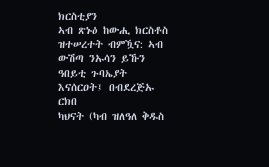ክርስቲያን
ኣብ ጽኑዕ ከውሒ ክርስቶስ ዝተሠረተት ብምዃና: ኣብ ውሽጣ ንኡሳን ይኹን ዓበይቲ ጉባኤያት እናሰርዐት፤ በብደረጅኡ ርክበ
ካህናት (ካብ ዝለዓለ ቅዱስ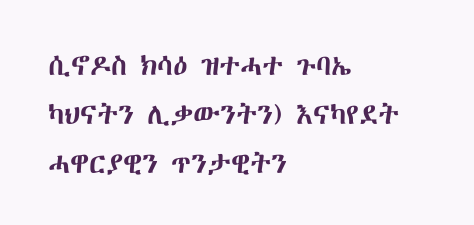ሲኖዶስ ክሳዕ ዝተሓተ ጉባኤ ካህናትን ሊቃውንትን) እናካየደት ሓዋርያዊን ጥንታዊትን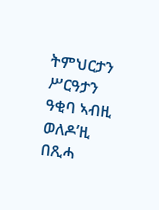ትምህርታን
ሥርዓታን ዓቂባ ኣብዚ ወለዶ’ዚ በጺሓ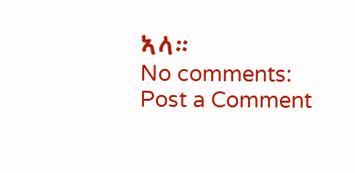ኣላ።
No comments:
Post a Comment